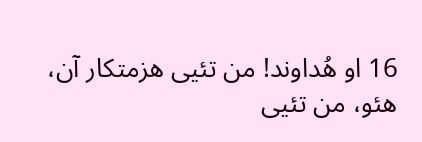16 او هُداوند! من تئیی هزمتکار آن، هئو، من تئیی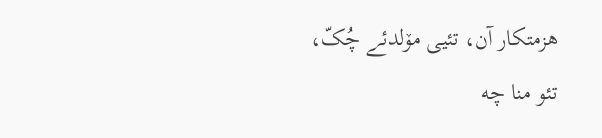هزمتکار آن، تئیی مۆلدئے چُکّ، تئو منا چه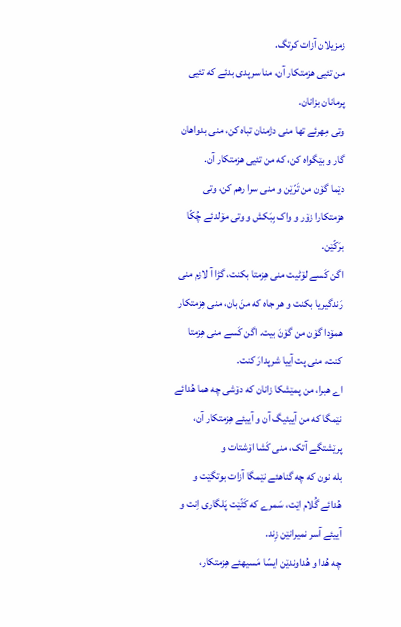زمزیلان آزات کرتگ.
من تئیی هزمتکار آن، منا سرپدی بدئے که تئیی پرمانان بزانان.
وتی مِهرئے تها منی دژمنان تباه کن، منی بدواهان گار و بێگواه کن، که من تئیی هزمتکار آن.
دێما گۆن من تَرّێن و منی سرا رهم کن، وتی هزمتکارا زۆر و واک بِبَکش و وتی مۆلدئے چُکّا برَکّێن.
اگن کَسے لۆٹیت منی هِزمتا بکنت، گڑا آ لازم منی رَندگیریا بکنت و هر جاه که منَ بان، منی هِزمتکار همۆدا گۆن من گۆنَ بیت. اگن کَسے منی هِزمتا کنت، منی پت آییا شرپدارَ کنت.
اے هبرا، من پمێشکا زانان که دۆشی چه هما هُدائے نێمگا که من آییئیگ آن و آییئے هِزمتکار آن، پرێشتگے آتک، منی کَشا اۆشتات و
بله نون که چه گناهئے نێمگا آزات بوتگێت و هُدائے گُلام اێت، سَمرے که کَٹّێت پَلگاری اِنت و آییئے آسر نمیرانێن زِند.
چه هُدا و هُداوندێن ایسّا مَسیهئے هِزمتکار،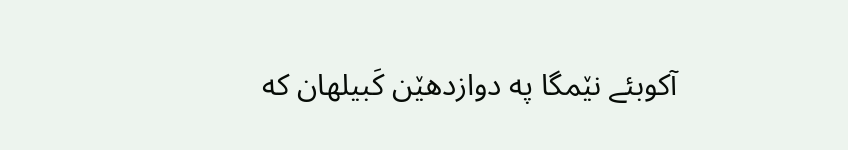آکوبئے نێمگا په دوازدهێن کَبیلهان که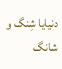دنیایا شِنگ و شانگ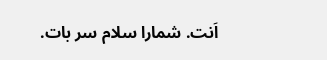اَنت. شمارا سلام سر بات.